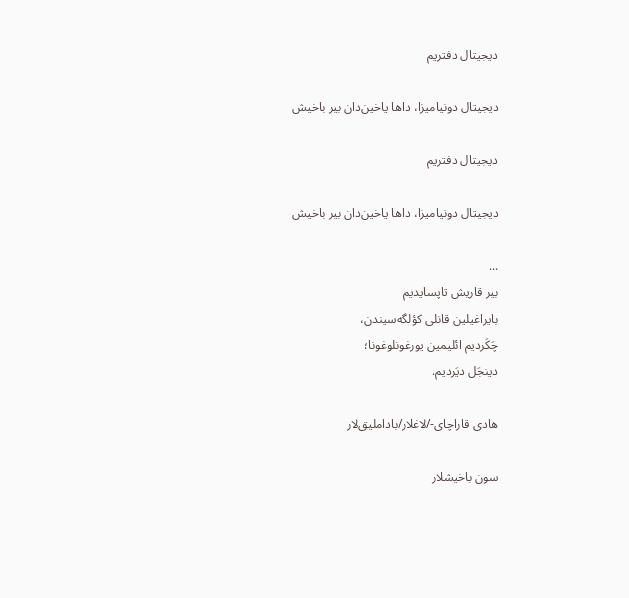دیجیتال دفتریم

دیجیتال دونیامیزا، داها یاخین‌دان بیر باخیش

دیجیتال دفتریم

دیجیتال دونیامیزا، داها یاخین‌دان بیر باخیش

...
بیر قاریش تاپسایدیم
بایراغیلین قانلی کؤلگه‌سیندن،
چَکَردیم ائلیمین یورغونلوغونا؛
دینجَل دیَردیم.

هادی قاراچای-/لاغلار/باداملیق‌لار

سون باخیشلار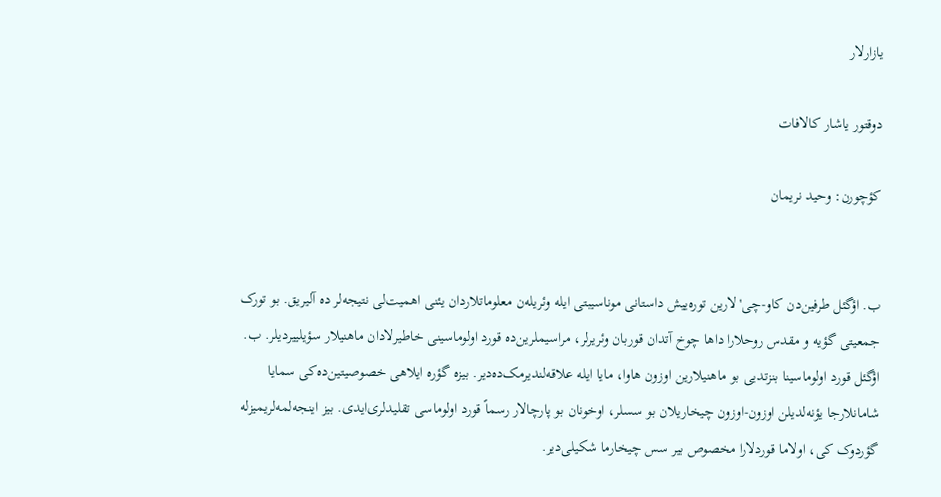یازارلار

دوقتور یاشار کالافات

کؤچورن‌: وحید نریمان


ب. اؤگئل طرفین‌دن کاو-چی'لارین توره‌ییش داستانی موناسیبتی ایله وئریله‌ن معلوماتلاردان یئنی اهمیت‌لی نتیجه‌لر ده آلیریق. بو تورک جمعیتی گؤیه و مقدس روحلارا داها چوخ آتدان قوربان وئریرلر، مراسیملرین‌ده قورد اولوماسینی خاطیرلادان ماهنیلار سؤیلییردیلر. ب. اؤگئل قورد اولوماسینا بنزتدیی بو ماهنیلارین اوزون هاوا، مایا ایله علاقه‌لندیرمک‌ده‌دیر. بیزه گؤره ایلاهی خصوصیتین‌ده‌کی سمایا شامانلارجا یؤنه‌لدیلن اوزون-اوزون چیخاریلان بو سسلر، اوخونان بو پارچالار رسماً قورد اولوماسی تقلیدلری‌ایدی. بیز اینجه‌لمه‌لریمیزله گؤردوک کی، اولاما قوردلارا مخصوص بیر سس چیخارما شکیلی‌دیر.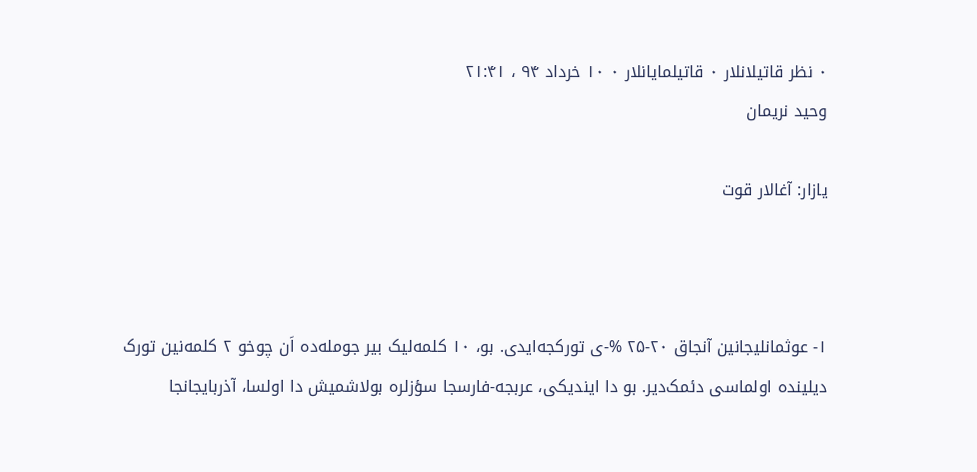۰ نظر قاتیلانلار ۰ قاتیلمایانلار ۰ ۱۰ خرداد ۹۴ ، ۲۱:۴۱
وحید نریمان

یازار: آغالار قوت



۱- عوثمانلیجانین آنجاق ۲۰-۲۵ %-ی تورکجه‌ایدی. بو، ۱۰ کلمه‌لیک بیر جومله‌ده اَن چوخو ۲ کلمه‌نین تورک دیلینده اولماسی دئمک‌دیر. بو دا ایندیکی، عربجه-فارسجا سؤزلره بولاشمیش دا اولسا، آذربایجانجا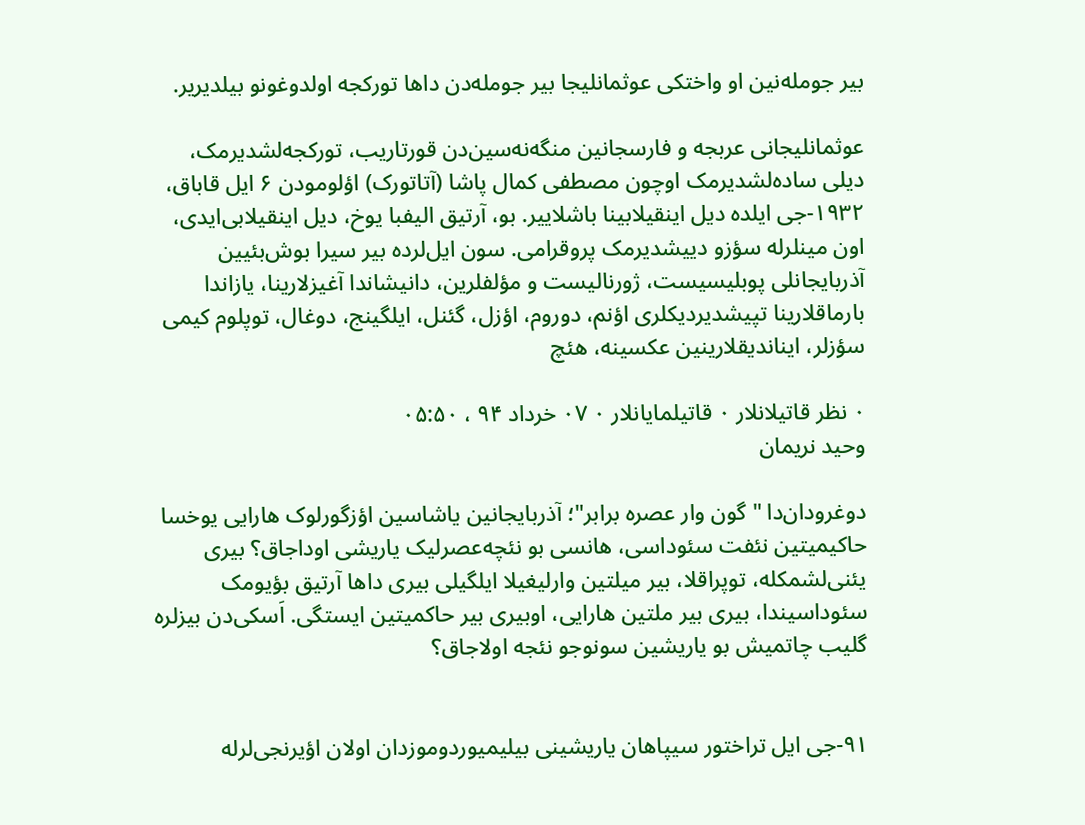بیر جومله‌نین او واختکی عوثمانلیجا بیر جومله‌دن داها تورکجه اولدوغونو بیلدیریر.

عوثمانلیجانی عربجه و فارسجانین منگه‌نه‌سین‌دن قورتاریب، تورکجه‌لشدیرمک، دیلی ساده‌لشدیرمک اوچون مصطفی کمال پاشا (آتاتورک) اؤلومو‌دن ۶ ایل قاباق، ۱۹۳۲-جی ایلده دیل اینقیلابینا باشلاییر. بو، آرتیق الیفبا یوخ، دیل اینقیلابی‌ایدی، اون مینلرله سؤزو دییشدیرمک پروقرامی. سون ایل‌لرده بیر سیرا بوش‌بئیین آذربایجانلی پوبلیسیست، ژورنالیست و مؤلفلرین، دانیشاندا آغیزلارینا، یازاندا بارماقلارینا تپیشدیردیکلری اؤنم، دوروم، اؤزل، گئنل، ایلگینج، دوغال، توپلوم کیمی سؤزلر، ایناندیقلارینین عکسینه، هئچ

۰ نظر قاتیلانلار ۰ قاتیلمایانلار ۰ ۰۷ خرداد ۹۴ ، ۰۵:۵۰
وحید نریمان

دوغرودان‌دا "گون وار عصره برابر"؛ آذربایجانین یاشاسین اؤزگورلوک هارایی یوخسا حاکیمیتین نئفت سئوداسی، هانسی بو نئچه‌عصرلیک یاریشی اوداجاق؟ بیری یئنی‌لشمکله، توپراقلا، بیر میلتین وارلیغیلا ایلگیلی بیری داها آرتیق بؤیومک سئوداسیندا، بیری بیر ملتین هارایی، اوبیری بیر حاکمیتین ایستگی. اَسکی‌دن بیزلره گلیب چاتمیش بو یاریشین سونوجو نئجه اولاجاق؟


۹۱-جی ایل تراختور سیپاهان یاریشینی بیلیمیوردوموزدان اولان اؤیرنجی‌لرله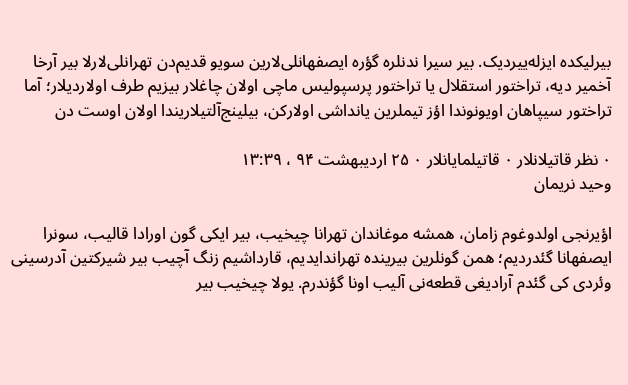بیرلیکده ایزله‌ییردیک. بیر سیرا ندنلره گؤره ایصفهانلی‌لارین سویو قدیم‌دن تهرانلی‌لارلا بیر آرخا آخمیر دیه، تراختور استقلال یا تراختور پرسپولیس ماچی اولان چاغلار بیزیم طرف اولاردیلار؛ آما تراختور سیپاهان اویونوندا اؤز تیملرین یانداشی اولارکن، بیلینج‌آلتیلاریندا اولان اوست‌ دن

۰ نظر قاتیلانلار ۰ قاتیلمایانلار ۰ ۲۵ ارديبهشت ۹۴ ، ۱۳:۳۹
وحید نریمان

اؤیرنجی اولدوغوم زامان، همشه موغاندان تهرانا چیخیب، بیر ایکی گون اورادا قالیب، سونرا ایصفهانا گئدردیم؛ همن گونلرین بیرینده تهراندایدیم، قارداشیم زنگ آچیب بیر شیرکتین آدرسینی وئردی کی گئدم آرادیغی قطعه‌نی آلیب اونا گؤندرم. یولا چیخیب بیر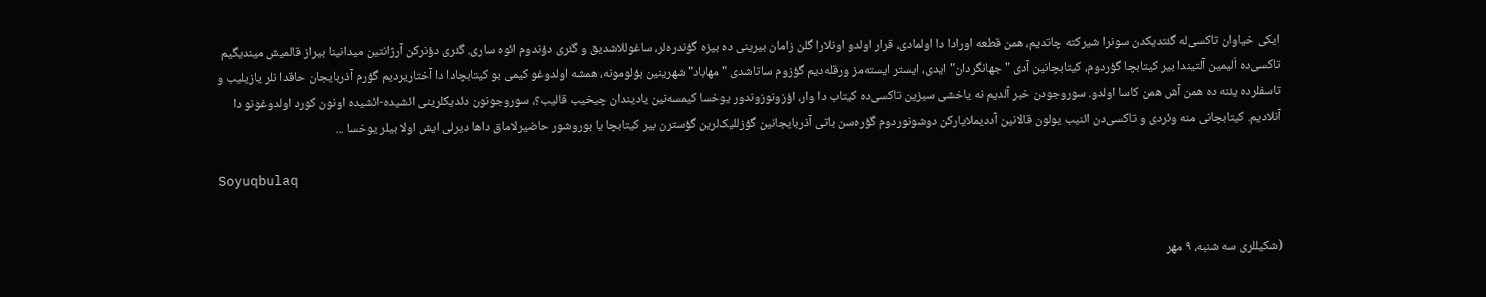ایکی خیاوان تاکسی‌له گئتدیکدن سونرا شیرکته چاتدیم، همن قطعه اورادا دا اولمادی، قرار اولدو اونلارا گلن زامان بیرینی ده بیزه گؤندره‌لر، ساغوللاشدیق و گئری دؤندوم ائوه ساری. گئری دؤنرکن آرژانتین میدانینا بیراز قالمیش میندیگیم تاکسی‌ده اَلیمین آلتیندا بیر کیتابچا گؤردوم، کیتابچانین آدی "جهانگردان"ایدی، ایستر ایسته‌مز ورقله‌دیم گؤزوم ساتاشدی "مهاباد" شهرینین بؤلومونه، همشه اولدوغو کیمی بو کیتابچادا دا آختاریردیم گؤرم آذربایجان حاقدا نلر یازیلیب و تاسفلرده یئنه ده همن آش همن کاسا اولدو. سوروجودن خبر آلدیم نه یاخشی سیزین تاکسی‌ده کیتاب دا وار، اؤزونوزوندور یوخسا کیمسه‌نین یادیندان چیخیب قالیب؟، سوروجونون دئدیکلرینی ائشیده-ائشیده اونون کورد اولدوغونو دا آنلادیم. کیتابچانی منه وئردی و تاکسی‌دن ائنیب یولون قالانین آددیملایارکن دوشونوردوم گؤره‌سن باتی آذربایجانین گؤزللیک‌لرین گؤسترن بیر کیتابچا یا بوروشور حاضیرلاماق داها دیرلی ایش اولا بیلر یوخسا ...

Soyuqbulaq


(شکیللری سه شنبه، ۹ مهر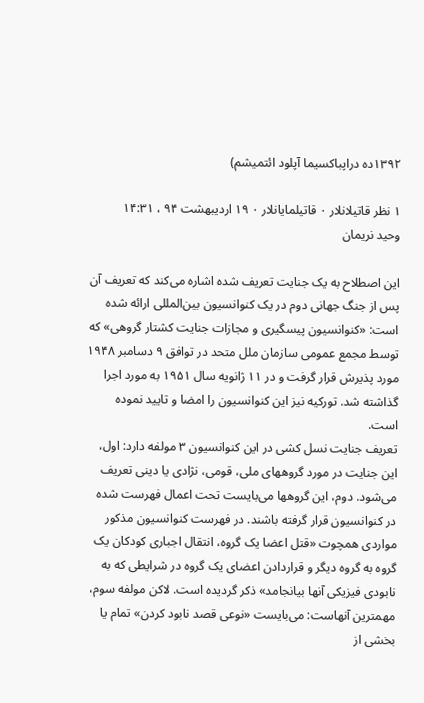۱۳۹۲ده دراپباکسیما آپلود ائتمیشم)

۱ نظر قاتیلانلار ۰ قاتیلمایانلار ۰ ۱۹ ارديبهشت ۹۴ ، ۱۴:۳۱
وحید نریمان

این اصطلاح به یک جنایت تعریف شده اشاره می‌کند که تعریف آن پس از جنگ جهانی دوم در یک کنوانسیون بین‌المللی ارائه شده است: «کنوانسیون پیسگیری و مجازات جنایت کشتار گروهی» که توسط مجمع عمومی سازمان ملل متحد در توافق ۹ دسامبر ۱۹۴۸ مورد پذیرش قرار گرفت و در ۱۱ ژانویه سال ۱۹۵۱ به مورد اجرا گذاشته شد. تورکیه نیز این کنوانسیون را امضا و تایید نموده است.
تعریف جنایت نسل کشی در این کنوانسیون ۳ مولفه دارد: اول، این جنایت در مورد گروههای ملی، قومی، نژادی یا دینی تعریف می‌شود. دوم، این گروهها می‌بایست تحت اعمال فهرست شده در کنوانسیون قرار گرفته باشند. در فهرست کنوانسیون مذکور مواردی همچوت «قتل اعضا یک گروه، انتقال اجباری کودکان یک گروه به گروه دیگر و قراردادن اعضای یک گروه در شرایطی که به نابودی فیزیکی آنها بیانجامد» ذکر گردیده است. لاکن مولفه سوم، مهمترین آنهاست: می‌بایست «نوعی قصد نابود کردن» تمام یا بخشی از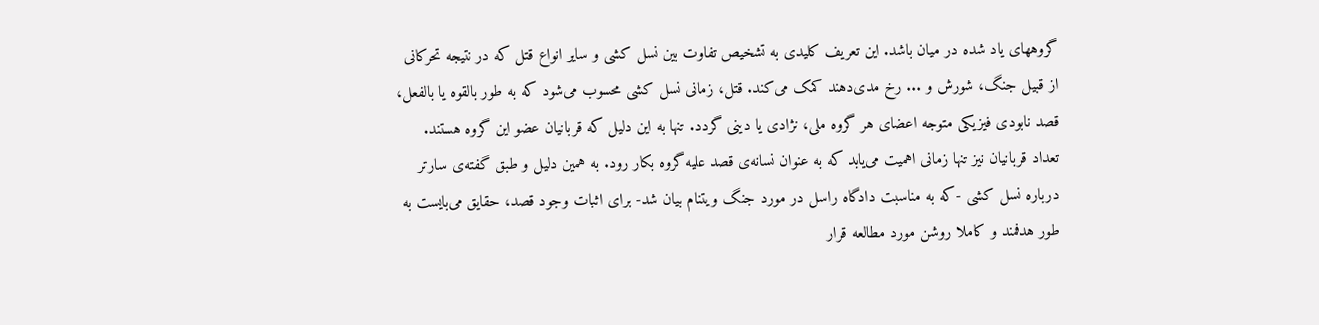گروههای یاد شده در میان باشد. این تعریف کلیدی به تشخیص تفاوت بین نسل کشی و سایر انواع قتل که در نتیجه تحرکانی از قبیل جنگ، شورش و ... رخ مدی‌دهند کمک می‌کند. قتل، زمانی نسل کشی محسوب می‌شود که به‌ طور بالقوه یا بالفعل، قصد نابودی فیزیکی متوجه اعضای هر گروه ملی، نژادی یا دینی گردد. تنها به این دلیل که قربانیان عضو این گروه هستند. تعداد قربانیان نیز تنها زمانی اهمیت می‌یابد که به عنوان نسانه‌ی قصد علیه گروه بکار رود. به همین دلیل و طبق گفته‌ی سارتر درباره نسل کشی -که به مناسبت دادگاه راسل در مورد جنگ ویتنام بیان شد- برای اثبات وجود قصد، حقایق می‌بایست به طور هدفمند و کاملا روشن مورد مطالعه قرار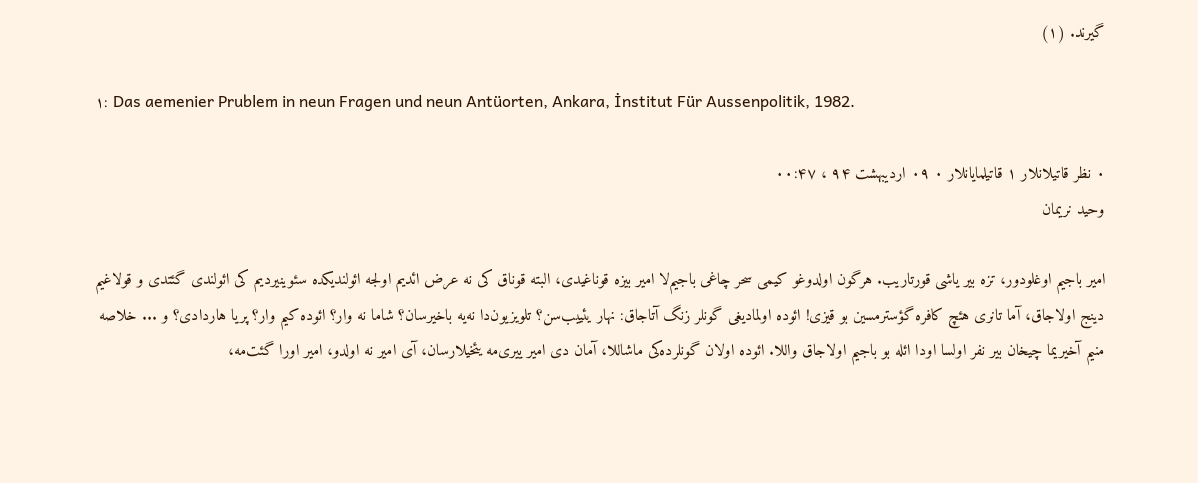گیرند. (۱)

۱: Das aemenier Prublem in neun Fragen und neun Antüorten, Ankara, İnstitut Für Aussenpolitik, 1982.

۰ نظر قاتیلانلار ۱ قاتیلمایانلار ۰ ۰۹ ارديبهشت ۹۴ ، ۰۰:۴۷
وحید نریمان

امیر باجیم اوغلودور، تزه بیر یاشی قورتاریب. هرگون اولدوغو کیمی سحر چاغی باجیم‌لا امیر بیزه قوناغیدی، البته قوناق کی نه عرض ائدیم اولجه ائولندیکده سئوینیردیم کی ائولندی گئتدی و قولاغیم دینج اولاجاق، آما تانری هئچ کافره گؤسترمسین بو قیزی! ائوده اولمادیغی گونلر زنگ آتاجاق: نهار یئییب‌سن؟ تلویزیون‌دا نه‌یه باخیرسان؟ شاما نه وار؟ ائوده کیم وار؟ پریا هاردادی؟ و ... خلاصه منیم آخیریما چیخان بیر نفر اولسا اودا ائله بو باجیم اولاجاق واللا. ائوده اولان گونلر‌ده‌کی ماشاللا، آمان دی امیر ییری‌مه یئخیلارسان، آی امیر نه اولدو، امیر اورا گئت‌مه،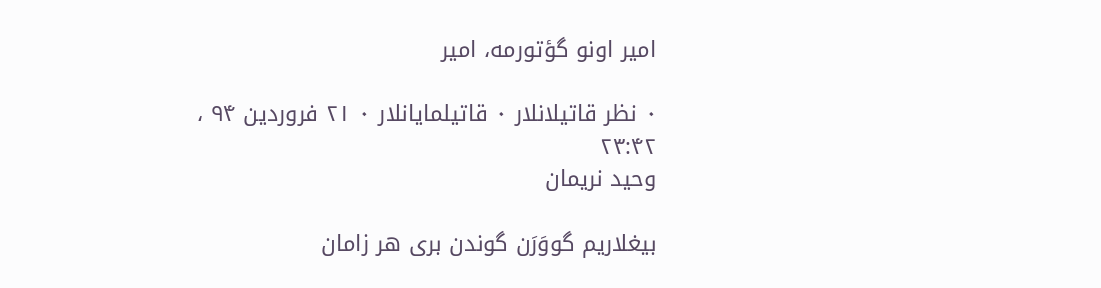امیر اونو گؤتورمه، امیر

۰ نظر قاتیلانلار ۰ قاتیلمایانلار ۰ ۲۱ فروردين ۹۴ ، ۲۳:۴۲
وحید نریمان

بیغلاریم گووَرَن گوندن بری هر زامان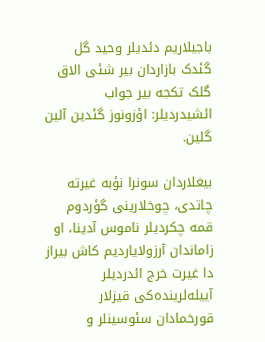باجیلاریم دئدیلر وحید گل گئدک بازاردان بیر شئی الاق گلک تکجه بیر جواب ائشیدردیلر: اؤزونوز گئدین آلین گلین.

بیغلاردان سونرا نؤبه غیرته چاتدی، چوخلارینی گؤردوم قمه چکردیلر ناموس آدینا، او زاماندان آرزولایاردیم کاش بیراز دا غیرت خرج ائدردیلر آییله‌لرینده‌کی قیزلار قورخمادان سئوسینلر و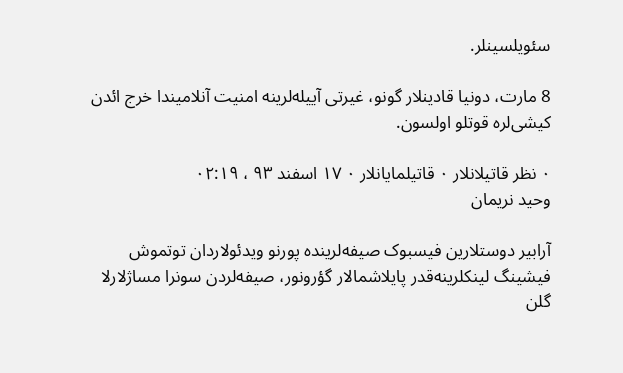سئویلسینلر.

8 مارت، دونیا قادینلار گونو، غیرتی آییله‌لرینه امنیت آنلامیندا خرج ائدن کیشی‌لره قوتلو اولسون.

۰ نظر قاتیلانلار ۰ قاتیلمایانلار ۰ ۱۷ اسفند ۹۳ ، ۰۲:۱۹
وحید نریمان

آرابیر دوستلارین فیسبوک صیفه‌لرینده پورنو ویدئولاردان توتموش فیشینگ لینکلرینه‌قدر پایلاشمالار گؤرونور، صیفه‌لردن سونرا مساژلارلا گلن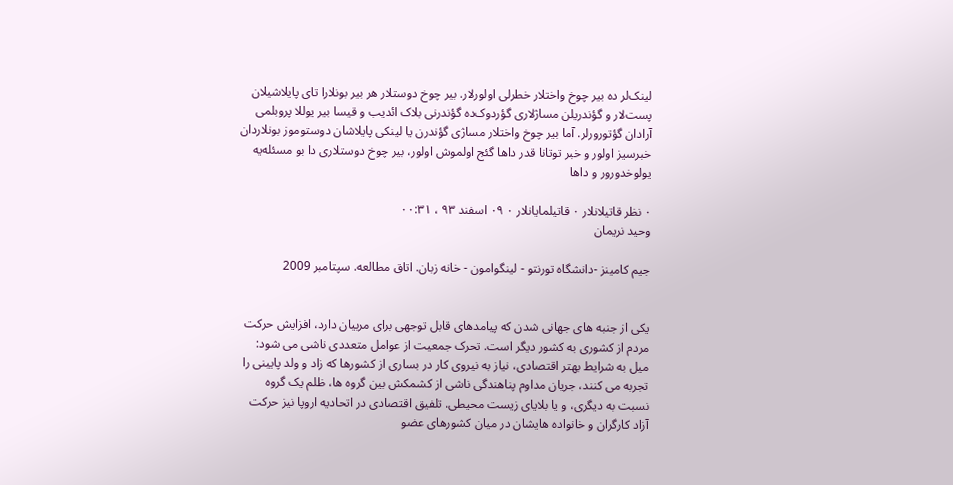لینک‌لر ده بیر چوخ واختلار خطرلی اولورلار. بیر چوخ دوستلار هر بیر بونلارا تای پایلاشیلان پست‌لار و گؤندریلن مساژلاری گؤردوک‌ده گؤندرنی بلاک ائدیب و قیسا بیر یوللا پروبلمی آرادان گؤتورورلر. آما بیر چوخ واختلار مساژی گؤندرن یا لینکی پایلاشان دوستوموز بونلاردان خبرسیز اولور و خبر توتانا قدر داها گئج اولموش اولور، بیر چوخ دوستلاری دا بو مسئله‌یه یولوخدورور و داها

۰ نظر قاتیلانلار ۰ قاتیلمایانلار ۰ ۰۹ اسفند ۹۳ ، ۰۰:۳۱
وحید نریمان

جیم کامینز -دانشگاه تورنتو - لینگوامون - خانه زبان. اتاق مطالعه. سپتامبر 2009


یکی از جنبه های جهانی شدن که پیامدهای قابل توجهی برای مربیان دارد، افزایش حرکت مردم از کشوری به کشور دیگر است. تحرک جمعیت از عوامل متعددی ناشی می شود: میل به شرایط بهتر اقتصادی، نیاز به نیروی کار در بساری از کشورها که زاد و ولد پایینی را تجربه می کنند، جریان مداوم پناهندگی ناشی از کشمکش بین گروه ها، ظلم یک گروه نسبت به دیگری، و یا بلایای زیست محیطی. تلفیق اقتصادی در اتحادیه اروپا نیز حرکت آزاد کارگران و خانواده هایشان در میان کشورهای عضو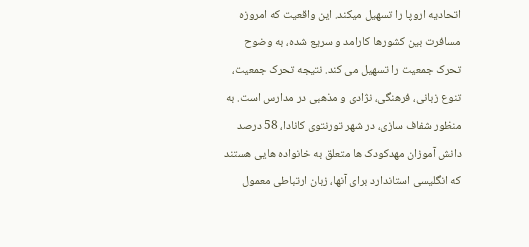اتحادیه اروپا را تسهیل میکند. این واقعیت که امروزه مسافرت بین کشورها کارامد و سریع شده، به وضوح تحرک جمعیت را تسهیل می کند. نتیجه تحرک جمعیت، تنوع زبانی، فرهنگی، نژادی و مذهبی در مدارس است. به منظور شفاف سازی، در شهر تورنتوی کانادا، 58 درصد دانش آموزان مهدکودک ها متعلق به خانواده هایی هستند که انگلیسی استاندارد برای آنها، زبان ارتباطی معمول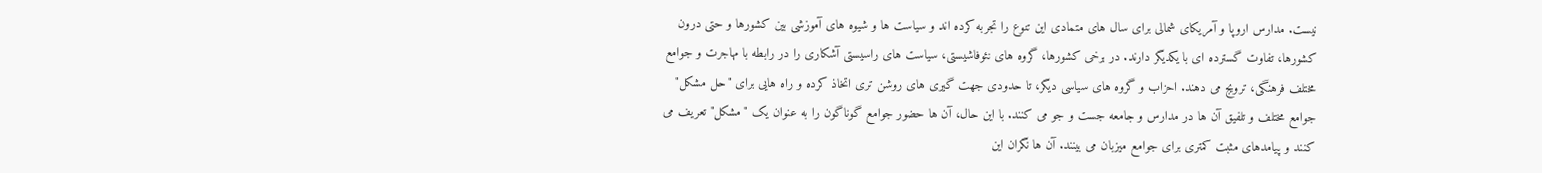نیست. مدارس اروپا و آمریکای شمالی برای سال های متمادی این تنوع را تجربه کرده اند و سیاست ها و شیوه های آموزشی بین کشورها و حتی درون کشورها، تفاوت گسترده ای با یکدیگر دارند. در برخی کشورها، گروه های نئوفاشیستی، سیاست های راسیستی آشکاری را در رابطه با مهاجرت و جوامع مختلف فرهنگی، ترویج می دهند. احزاب و گروه های سیاسی دیگر، تا حدودی جهت گیری های روشن تری اتخاذ کرده و راه هایی برای "حل مشکل" جوامع مختلف و تلفیق آن ها در مدارس و جامعه جست و جو می کنند. با این حال، آن ها حضور جوامع گوناگون را به عنوان یک "مشکل" تعریف می کنند و پیامدهای مثبت کمتری برای جوامع میزبان می بینند. آن ها نگران این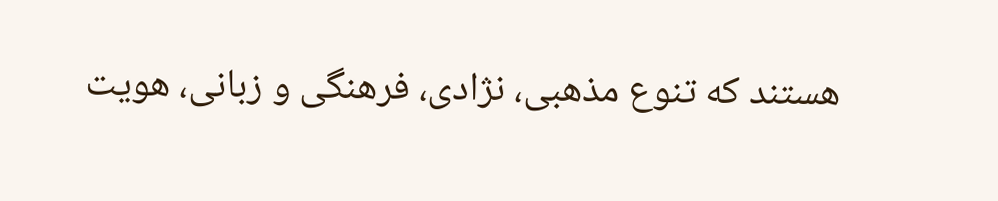هستند که تنوع مذهبی، نژادی، فرهنگی و زبانی، هویت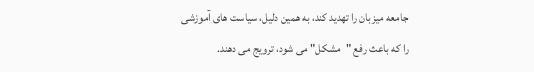جامعه میزبان را تهدید کند، به همین دلیل، سیاست های آموزشی را که باعث رفع "مشکل" می شود، ترویج می دهند.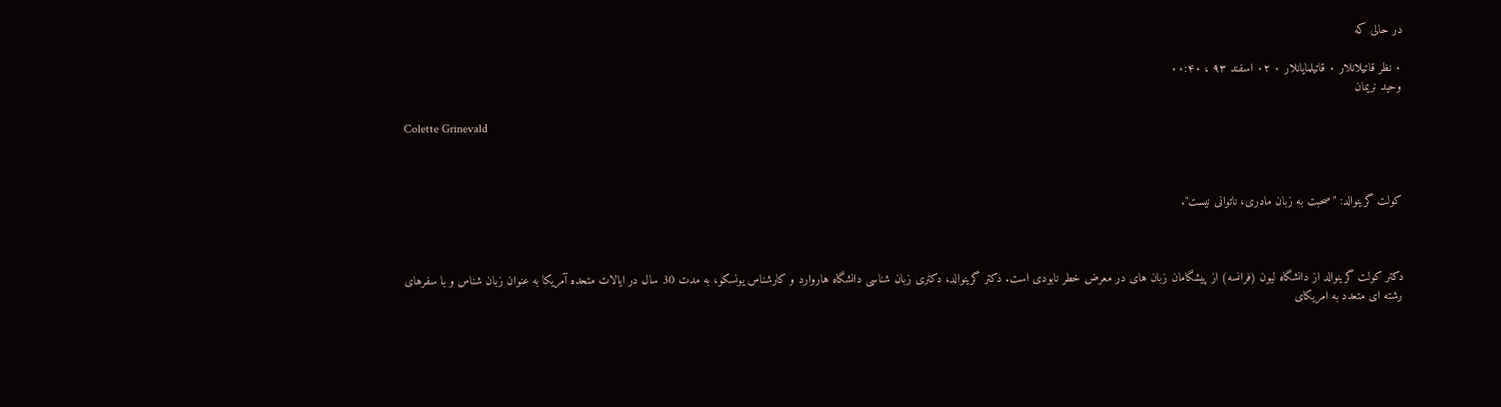در حالی که

۰ نظر قاتیلانلار ۰ قاتیلمایانلار ۰ ۰۲ اسفند ۹۳ ، ۰۰:۴۰
وحید نریمان

Colette Grinevald



کولت گرینوالد: "صحبت به زبان مادری، ناتوانی نیست".



دکتر کولت گرینوالد از دانشگاه لیون (فرانسه) از پیشگامان زبان های در معرض خطر نابودی است. دکتر گرینوالد، دکتری زبان شناسی دانشگاه هاروارد و کارشناس یونسکو، به مدت 30 سال در ایالات متحده آمریکا به عنوان زبان شناس و با سفرهای رشته ای متعدد به امریکای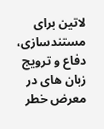لاتین برای مستندسازی، دفاع و ترویج زبان های در معرض خطر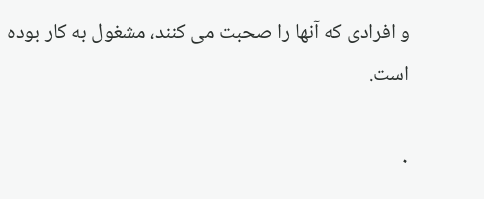و افرادی که آنها را صحبت می کنند، مشغول به کار بوده است.

۰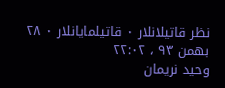نظر قاتیلانلار ۰ قاتیلمایانلار ۰ ۲۸ بهمن ۹۳ ، ۲۲:۰۲
وحید نریمان